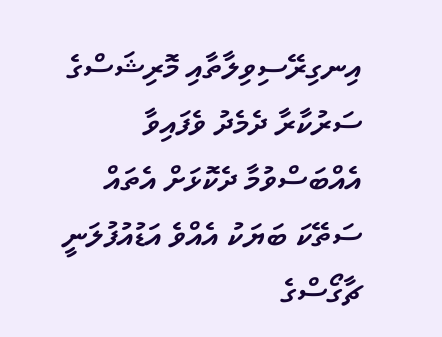އިނގިރޭސިވިލާތާއި މޮރިޝަސްގެ ސަރުކާރާ ދެމެދު ވެފައިވާ އެއްބަސްވުމާ ދެކޮޅަށް އެތައް ސަތޭކަ ބަޔަކު އެއްވެ އަޑުއުފުލަނީ
ޗާގޯސްގެ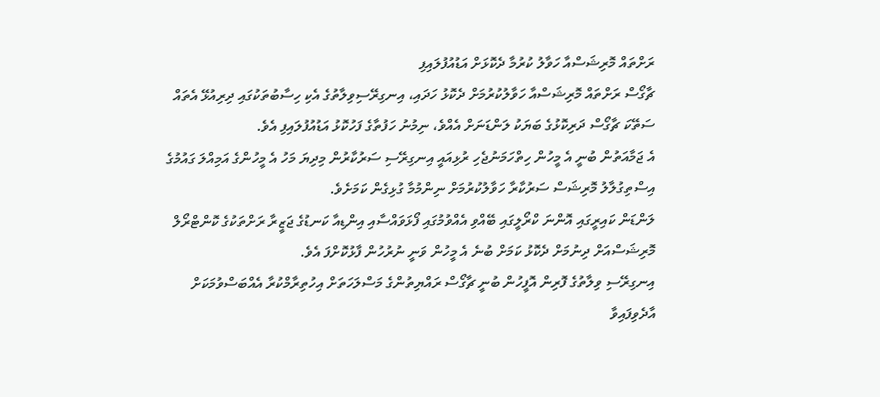ރަށްތައް މޮރިޝަސްއާ ހަވާލު ކުރުމާ ދެކޮޅަށް އަޑުއުފުލައިފި
ޗާގޯސް ރަށްތައް މޮރިޝަސްއާ ހަވާލުކުރުމަށް ދެކޮޅު ހަދައި، އިނގިރޭސިވިލާތުގެ އެކި ހިސާބުތަކުގައި ދިރިއުޅޭ އެތައް ސަތޭކަ ޗާގޯސް ދަރިކޮޅުގެ ބަޔަކު ލަންޑަނަށް އެއްވެ، ނިމުނު ހަފުތާގެ ފަހުކޮޅު އަޑުއުފުލައިފި އެވެ.
އެ ޖަމާއަތުން ބުނީ އެ މީހުން ހިތްހަމަނުޖެހި ރުޅިއައީ އިނގިރޭސި ސަރުކާރުން މިދިޔަ މަހު އެ މީހުންގެ އަމިއްލަ ގައުމުގެ އިސްތިގުލާލު މޮރިޝަސް ސަރުކާރާ ހަވާލުކުރުމަށް ނިންމުމާ ގުޅިގެން ކަމަށެވެ.
ލަންޑަން ކައިރީގައި އޮންނަ ކްރޯލީގައި ބޭއްވި އެއްވުމުގައި ފޯޅަވައްސާއި އިންޑިއާ ކަނޑުގެ ޖަޒީރާ ރަށްތަކުގެ ކޮންޓްރޯލް މޮރިޝަސްއަށް ދިނުމަށް ދެކޮޅު ކަމަށް ބުނެ އެ މީހުން ވަނީ ނުރުހުން ފާޅުކޮށްފަ އެވެ.
އިނގިރޭސި ވިލާތުގެ ފޮރިން އޮފީހުން ބުނީ ޗާގޯސް ރައްޔިތުންގެ މަސްލަހަތަށް އިހުތިރާމްކުރާ އެއްބަސްވުމަކަށް އާދެވިފައިވާ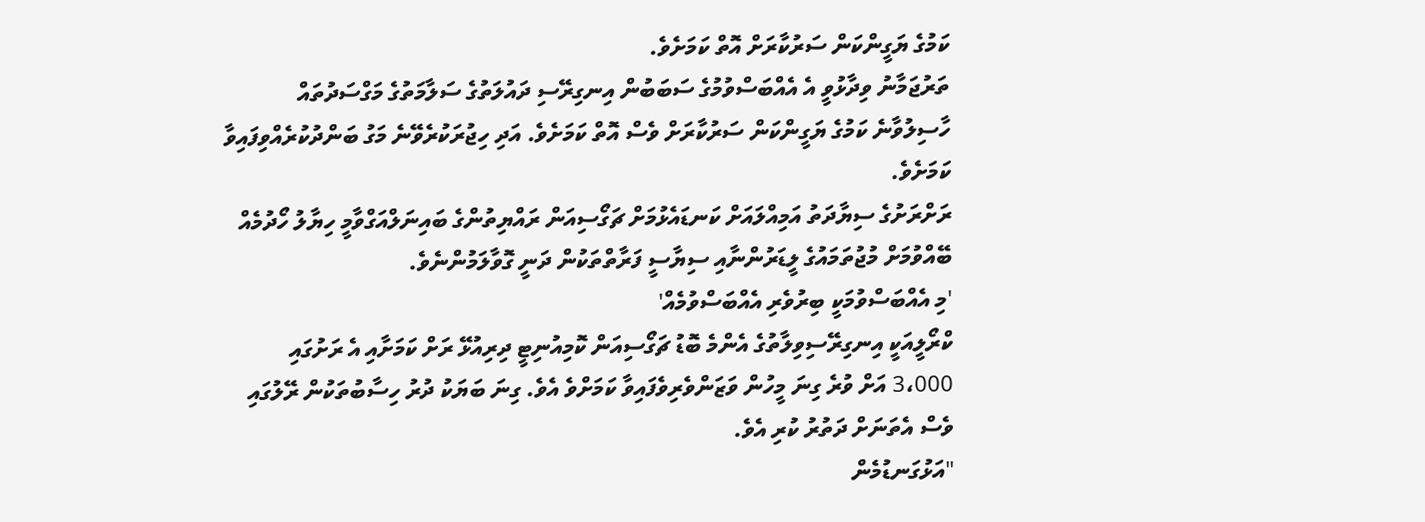ކަމުގެ ޔަގީންކަން ސަރުކާރަށް އޮތް ކަމަށެވެ.
ތަރުޖަމާނު ވިދާޅުވީ އެ އެއްބަސްވުމުގެ ސަބަބުން އިނގިރޭސި ދައުލަތުގެ ސަލާމަތުގެ މަގްސަދުތައް ހާސިލުވާނެ ކަމުގެ ޔަގީންކަން ސަރުކާރަށް ވެސް އޮތް ކަމަށެވެ. އަދި ހިޖުރަކުރެވޭނެ މަގު ބަންދުކުރެއްވިފައިވާ ކަމަށެވެ.
ރަށްރަށުގެ ސިޔާދަތު އަމިއްލައަށް ކަނޑައެޅުމަށް ޗަގޯސިއަން ރައްޔިތުންގެ ބައިނަލްއަގްވާމީ ހިޔާލު ހޯދުމެއް ބޭއްވުމަށް މުޖުތަމައުގެ ލީޑަރުންނާއި ސިޔާސީ ފަރާތްތަކުން ދަނީ ގޮވާލަމުންނެވެ.
'މި އެއްބަސްވުމަކީ ބިރުވެރި އެއްބަސްވުމެއް'
ކްރޯލީއަކީ އިނގިރޭސިވިލާތުގެ އެންމެ ބޮޑު ޗަގޯސިއަން ކޮމިއުނިޓީ ދިރިއުޅޭ ރަށް ކަމަށާއި އެ ރަށުގައި 3،000 އަށް ވުރެ ގިނަ މީހުން ވަޒަންވެރިވެފައިވާ ކަމަށްވެ އެވެ. ގިނަ ބަޔަކު ދުރު ހިސާބުތަކުން ރޭލުގައި ވެސް އެތަނަށް ދަތުރު ކުރި އެވެ.
"އަޅުގަނޑުމެން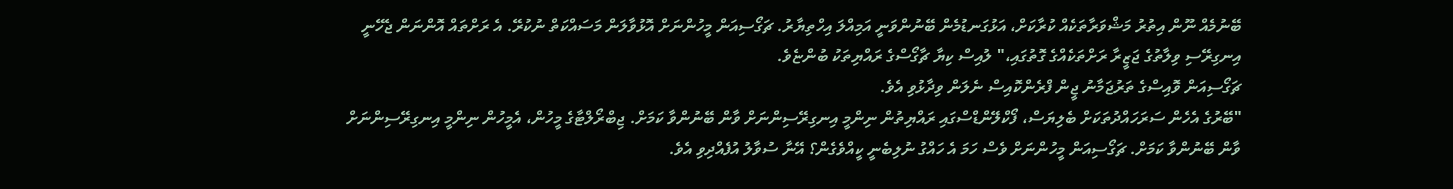ބޭނުމެއް ނޫން އިތުރު މަޝްވަރާތަކެއް ކުރާކަށް، އަޅުގަނޑުމެން ބޭނުންވަނީ އަމިއްލަ އިހްތިޔާރު. ޗަގޯސިއަން މީހުންނަށް އޮޅުވާލަން މަސައްކަތް ނުކުރޭ. އެ ރަށްތައް އޮންނަން ޖެހޭނީ އިނގިރޭސި ވިލާތުގެ ޖަޒީރާ ރަށްތަކެއްގެ ގޮތުގައި،" ލުއިސް ކިޔާ ޗާގޯސްގެ ރައްޔިތަކު ބުންޏެވެ.
ޗަގޯސިއަން ވޮއިސްގެ ތަރުޖަމާނު ޖީން ފްރެންކޮއިސް ނެލަން ވިދާޅުވި އެވެ.
"ބޭރުގެ އެހެން ސަރަހައްދުތަކަށް ބެލިޔަސް، ފޯކްލޭންޑްސްގައި ރައްޔިތުން ނިންމީ އިނގިރޭސިންނަށް ވާން ބޭނުންވާ ކަމަށް. ޖިބްރޯލްޓާގެ މީހުން، އެމީހުން ނިންމީ އިނގިރޭސިންނަށް ވާން ބޭނުންވާ ކަމަށް. ޗަގޯސިއަން މީހުންނަށް ވެސް ހަމަ އެ ހައްގު ނުލިބެނީ ކީއްވެގެން؟ އޭނާ ސުވާލު އުފެއްދިވި އެވެ.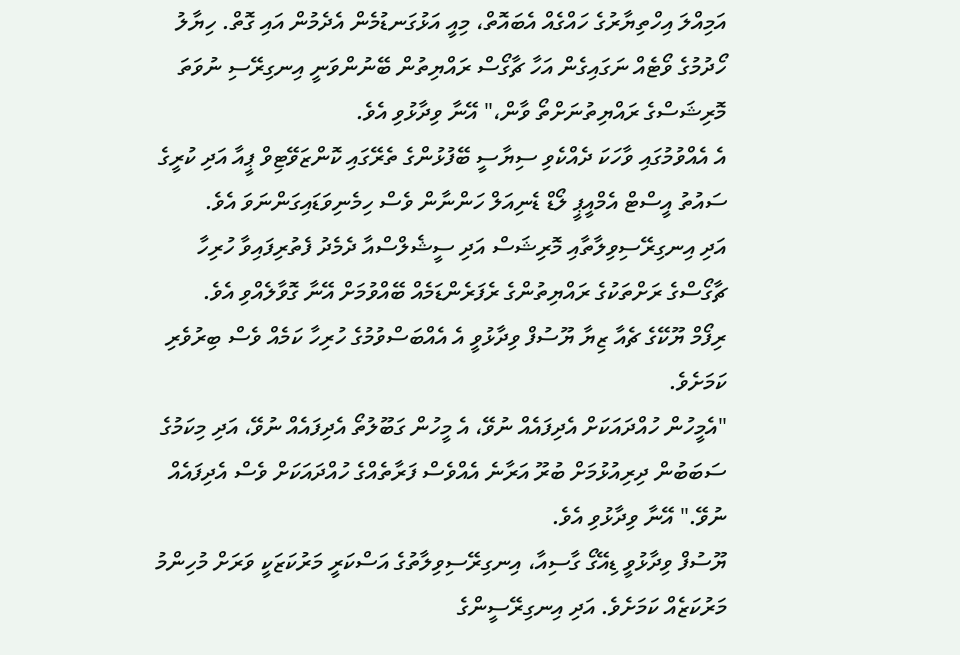އަމިއްލަ އިހްތިޔާރުގެ ހައްގެއް އެބައޮތް، މިއީ އަޅުގަނޑުމެން އެދެމުން އައި ގޮތް. ހިޔާލު ހޯދުމުގެ ވޯޓެއް ނަގައިގެން އަހާ ޗާގޯސް ރައްޔިތުން ބޭނުންވަނީ އިނގިރޭސި ނުވަތަ މޮރިޝަސްގެ ރައްޔިތުނަށްތޯ ވާން،" އޭނާ ވިދާޅުވި އެވެ.
އެ އެއްވުމުގައި ވާހަކަ ދެއްކެވި ސިޔާސީ ބޭފުޅުންގެ ތެރޭގައި ކޮންޒަވޭޓިވް ޕީއާ އަދި ކުރީގެ ސައުތު އީސްޓް އެމްއީޕީ ލޯޑް ޑެނިއަލް ހަންނާން ވެސް ހިމެނިވަޑައިގަންނަވަ އެވެ.
އަދި އިނގިރޭސިވިލާތާއި މޮރިޝަސް އަދި ސީޝެލްސްއާ ދެމެދު ފެތުރިފައިވާ ހުރިހާ ޗާގޯސްގެ ރަށްތަކުގެ ރައްޔިތުންގެ ރެފަރެންޑަމެއް ބޭއްވުމަށް އޭނާ ގޮވާލެއްވި އެވެ.
ރިފޯމް ޔޫކޭގެ ޗެއާ ޒިޔާ ޔޫސުފް ވިދާޅުވީ އެ އެއްބަސްވުމުގެ ހުރިހާ ކަމެއް ވެސް ބިރުވެރި ކަމަށެވެ.
"އެމީހުން ހުއްދައަކަށް އެދިފައެއް ނުވޭ، އެ މީހުން ގަބޫލުތޯ އެދިފައެއް ނުވޭ، އަދި މިކަމުގެ ސަބަބުން ދިރިއުޅުމަށް ބުރޫ އަރާނެ އެއްވެސް ފަރާތެއްގެ ހުއްދައަކަށް ވެސް އެދިފައެއް ނުވޭ." އޭނާ ވިދާޅުވި އެވެ.
ޔޫސުފް ވިދާޅުވީ ޑިއޭގޯ ގާސިއާ، އިނގިރޭސިވިލާތުގެ އަސްކަރީ މަރުކަޒަކީ ވަރަށް މުހިންމު މަރުކަޒެއް ކަމަށެވެ. އަދި އިނގިރޭސީންގެ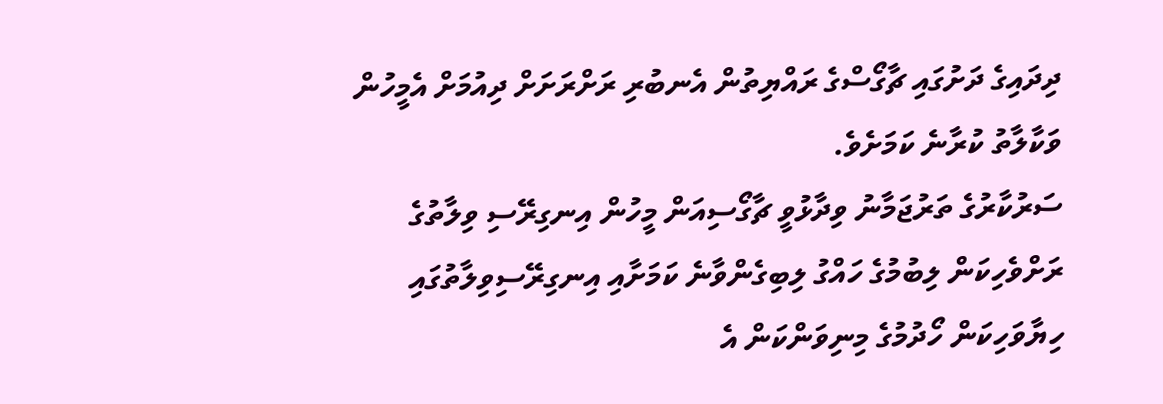ދިދައިގެ ދަށުގައި ޗާގޯސްގެ ރައްޔިތުން އެނބުރި ރަށްރަށަށް ދިއުމަށް އެމީހުން ވަކާލާތު ކުރާނެ ކަމަށެވެ.
ސަރުކާރުގެ ތަރުޖަމާނު ވިދާޅުވީ ޗާގޯސިއަން މީހުން އިނގިރޭސި ވިލާތުގެ ރަށްވެހިކަން ލިބުމުގެ ހައްގު ލިބިގެންވާނެ ކަމަށާއި އިނގިރޭސިވިލާތުގައި ހިޔާވަހިކަން ހޯދުމުގެ މިނިވަންކަން އެ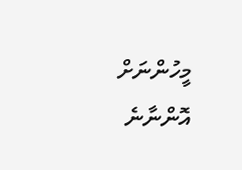މީހުންނަށް އޮންނާނެ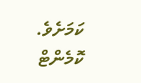ކަމަށެވެ.
ކޮމެންޓް